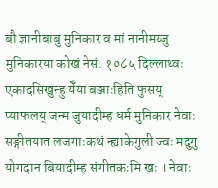बौ ज्ञानीबाबु मुनिकार व मां नानीमय्जु मुनिकारया कोखं नेसं. १०८५ दिल्लाथ्वः एकादसिखुन्हु येँया बञ्जाःहिति फुसय् प्याफलय् जन्म जुयादीम्ह धर्म मुनिकार नेवाः सङ्गीतयात लजगाःकथं न्ह्याकेगुली ज्वः मदुगु योगदान बियादीम्ह संगीतकःमि खः । नेवाः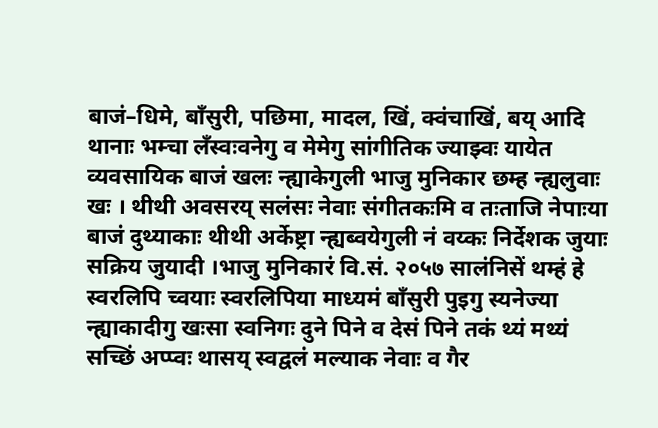बाजं–धिमे, बाँसुरी, पछिमा, मादल, खिं, क्वंचाखिं, बय् आदि थानाः भम्चा लँस्वःवनेगु व मेमेगु सांगीतिक ज्याझ्वः यायेत व्यवसायिक बाजं खलः न्ह्याकेगुली भाजु मुनिकार छम्ह न्ह्यलुवाः खः । थीथी अवसरय् सलंसः नेवाः संगीतकःमि व तःताजि नेपाःया बाजं दुथ्याकाः थीथी अर्केष्ट्रा न्ह्यब्वयेगुली नं वय्कः निर्देशक जुयाः सक्रिय जुयादी ।भाजु मुनिकारं वि.सं. २०५७ सालंनिसें थम्हं हे स्वरलिपि च्वयाः स्वरलिपिया माध्यमं बाँसुरी पुइगु स्यनेज्या न्ह्याकादीगु खःसा स्वनिगः दुने पिने व देसं पिने तकं थ्यं मथ्यं सच्छिं अप्प्वः थासय् स्वद्वलं मल्याक नेवाः व गैर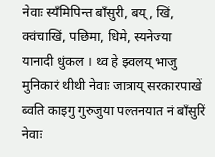नेवाः स्यँमिपिन्त बाँसुरी, बय्, खिं, क्वंचाखिं, पछिमा, धिमे, स्यनेज्या यानादी धुंकल । थ्व हे झ्वलय् भाजु मुनिकारं थीथी नेवाः जात्राय् सरकारपाखें ब्वति काइगु गुरुजुया पल्तनयात नं बाँसुरिं नेवाः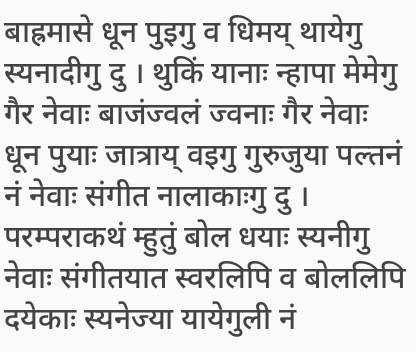बाह्रमासे धून पुइगु व धिमय् थायेगु स्यनादीगु दु । थुकिं यानाः न्हापा मेमेगु गैर नेवाः बाजंज्वलं ज्वनाः गैर नेवाः धून पुयाः जात्राय् वइगु गुरुजुया पल्तनं नं नेवाः संगीत नालाकाःगु दु ।
परम्पराकथं म्हुतुं बोल धयाः स्यनीगु नेवाः संगीतयात स्वरलिपि व बोललिपि दयेकाः स्यनेज्या यायेगुली नं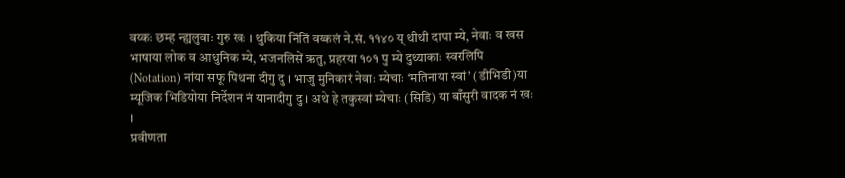वय्कः छम्ह न्ह्यलुवाः गुरु खः । थुकिया निंतिं वय्कलं ने.सं. ११४० य् थीथी दापा म्ये, नेवाः व खस भाषाया लोक व आधुनिक म्ये, भजनलिसें ऋतु, प्रहरया १०१ पु म्ये दुथ्याकाः स्वरलिपि (Notation) नांया सफू पिथना दीगु दु । भाजु मुनिकारं नेवाः म्येचाः ‘मतिनाया स्वां’ (डीभिडी)या म्यूजिक भिडियोया निर्देशन नं यानादीगु दु । अथे हे तकुस्वां म्येचाः (सिडि) या बाँसुरी वादक नं खः ।
प्रवीणता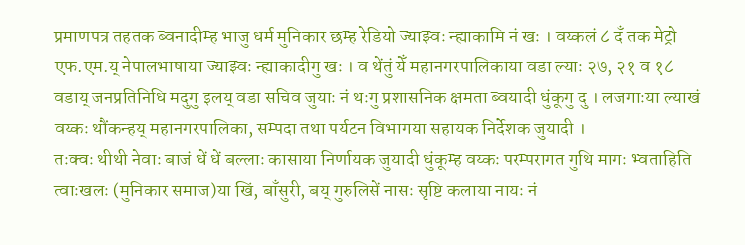प्रमाणपत्र तहतक ब्वनादीम्ह भाजु धर्म मुनिकार छम्ह रेडियो ज्याझ्वः न्ह्याकामि नं खः । वय्कलं ८ दँ तक मेट्रो एफ.एम.य् नेपालभाषाया ज्याझ्वः न्ह्याकादीगु खः । व थेंतुं येँ महानगरपालिकाया वडा ल्याः २७, २१ व १८ वडाय् जनप्रतिनिधि मदुगु इलय् वडा सचिव जुयाः नं थःगु प्रशासनिक क्षमता ब्वयादी धुंकूगु दु । लजगाःया ल्याखं वय्कः थौंकन्हय् महानगरपालिका, सम्पदा तथा पर्यटन विभागया सहायक निर्देशक जुयादी ।
तःक्वः थीथी नेवाः बाजं धें धें बल्लाः कासाया निर्णायक जुयादी धुंकूम्ह वय्कः परम्परागत गुथि मागः भ्वताहिति त्वाःखलः (मुनिकार समाज)या खिं, बाँसुरी, बय् गुरुलिसें नासः सृष्टि कलाया नायः नं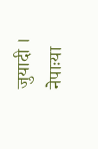जुयादी ।
नेपाःया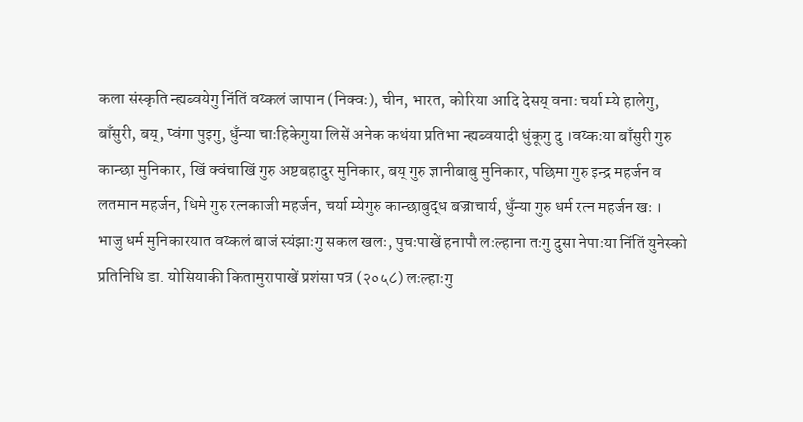कला संस्कृति न्ह्यब्वयेगु निंतिं वय्कलं जापान (निक्वः), चीन, भारत, कोरिया आदि देसय् वनाः चर्या म्ये हालेगु, बाँसुरी, बय्, प्वंगा पुइगु, धुँन्या चाःहिकेगुया लिसें अनेक कथंया प्रतिभा न्ह्यब्वयादी धुंकूगु दु ।वय्कःया बाँसुरी गुरु कान्छा मुनिकार, खिं क्वंचाखिं गुरु अष्टबहादुर मुनिकार, बय् गुरु ज्ञानीबाबु मुनिकार, पछिमा गुरु इन्द्र महर्जन व लतमान महर्जन, धिमे गुरु रत्नकाजी महर्जन, चर्या म्येगुरु कान्छाबुद्ध बज्राचार्य, धुँन्या गुरु धर्म रत्न महर्जन खः ।
भाजु धर्म मुनिकारयात वय्कलं बाजं स्यंझाःगु सकल खलः, पुचःपाखें हनापौ लःल्हाना तःगु दुसा नेपाःया निंतिं युनेस्को प्रतिनिधि डा. योसियाकी कितामुरापाखें प्रशंसा पत्र (२०५८) लःल्हाःगु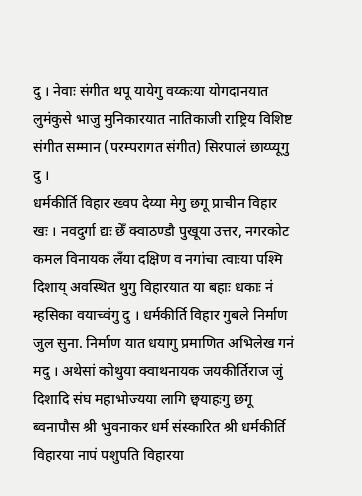दु । नेवाः संगीत थपू यायेगु वय्कःया योगदानयात लुमंकुसे भाजु मुनिकारयात नातिकाजी राष्ट्रिय विशिष्ट संगीत सम्मान (परम्परागत संगीत) सिरपालं छाय्प्यूगु दु ।
धर्मकीर्ति विहार ख्वप देय्या मेगु छगू प्राचीन विहार खः । नवदुर्गा द्यः छेँ क्वाठण्डौ पुखूया उत्तर, नगरकोट कमल विनायक लँया दक्षिण व नगांचा त्वाःया पश्मि दिशाय् अवस्थित थुगु विहारयात या बहाः धकाः नं म्हसिका वयाच्वंगु दु । धर्मकीर्ति विहार गुबले निर्माण जुल सुना. निर्माण यात धयागु प्रमाणित अभिलेख गनं मदु । अथेसां कोथुया क्वाथनायक जयकीर्तिराज जुं दिशादि संघ महाभोज्यया लागि छ्वयाहःगु छगू ब्वनापौस श्री भुवनाकर धर्म संस्कारित श्री धर्मकीर्ति विहारया नापं पशुपति विहारया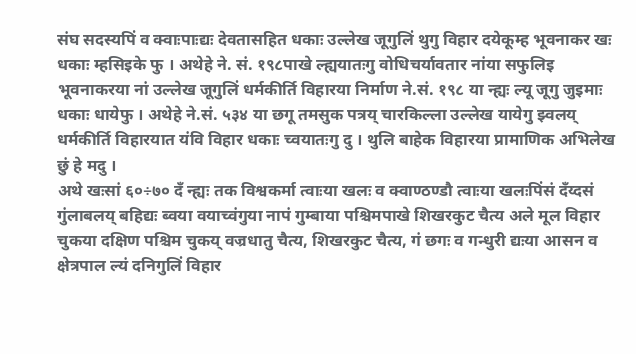संघ सदस्यपिं व क्वाःपाःद्यः देवतासहित धकाः उल्लेख जूगुलिं थुगु विहार दयेकूम्ह भूवनाकर खः धकाः म्हसिइके फु । अथेहे ने. सं. १९८पाखे ल्ह्ययातःगु वोधिचर्यावतार नांया सफुलिइ भूवनाकरया नां उल्लेख जूगुलिं धर्मकीर्ति विहारया निर्माण ने.सं. १९८ या न्ह्यः ल्यू जूगु जुइमाः धकाः धायेफु । अथेहे ने.सं. ५३४ या छगू तमसुक पत्रय् चारकिल्ला उल्लेख यायेगु झ्वलय् धर्मकीर्ति विहारयात यंवि विहार धकाः च्वयातःगु दु । थुलि बाहेक विहारया प्रामाणिक अभिलेख छुं हे मदु ।
अथे खःसां ६०÷७० दँ न्ह्यः तक विश्वकर्मा त्वाःया खलः व क्वाण्ठण्डौ त्वाःया खलःपिंसं दँय्दसं गुंलाबलय् बहिद्यः ब्वया वयाच्वंगुया नापं गुम्बाया पश्चिमपाखे शिखरकुट चैत्य अले मूल विहार चुकया दक्षिण पश्चिम चुकय् वज्रधातु चैत्य, शिखरकुट चैत्य, गं छगः व गन्धुरी द्यःया आसन व क्षेत्रपाल ल्यं दनिगुलिं विहार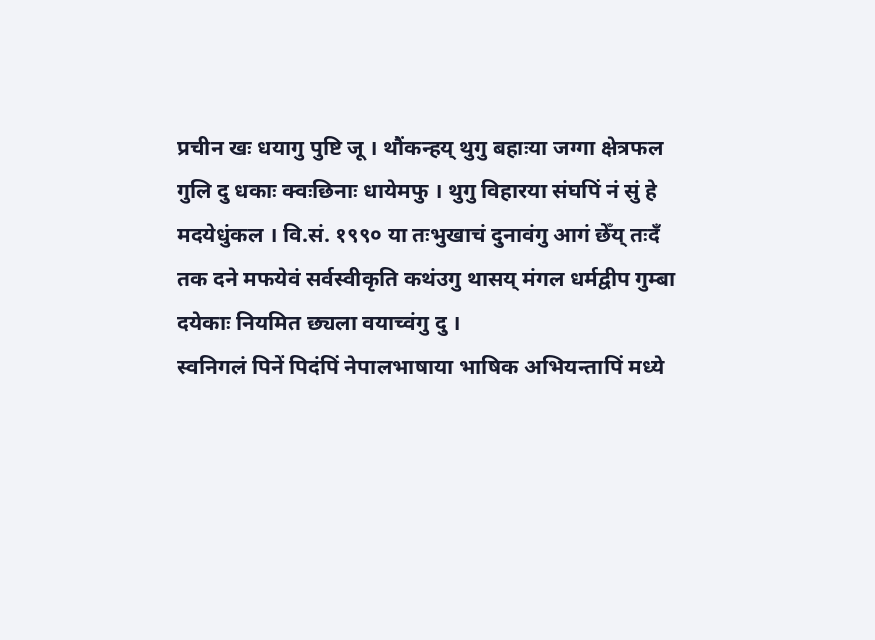प्रचीन खः धयागु पुष्टि जू । थौंकन्हय् थुगु बहाःया जग्गा क्षेत्रफल गुलि दु धकाः क्वःछिनाः धायेमफु । थुगु विहारया संघपिं नं सुं हे मदयेधुंकल । वि.सं. १९९० या तःभुखाचं दुनावंगु आगं छेँय् तःदँ तक दने मफयेवं सर्वस्वीकृति कथंउगु थासय् मंगल धर्मद्वीप गुम्बा दयेकाः नियमित छ्यला वयाच्वंगु दु ।
स्वनिगलं पिनें पिदंपिं नेपालभाषाया भाषिक अभियन्तापिं मध्ये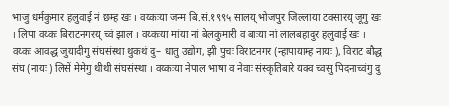भाजु धर्मकुमार हलुवाई नं छम्ह खः । वय्कःया जन्म बि.सं.१९९५ सालय् भोजपुर जिल्लाया टक्सारय् जूगु खः । लिपा वय्कः बिराटनगरय् च्वं झाल । वय्कःया मांया नां बेलकुमारी व बाःया नां लालबहादुर हलुवाई खः । वय्कः आवद्ध जुयादीगु संघसंस्था थुकथं दु– धातु उद्योग, झी पुचः विराटनगर (न्हापायाम्ह नायः ), विराट बौद्ध संघ (नायः) लिसें मेमेगु थीथी संघसंस्था । वय्कःया नेपाल भाषा व नेवाः संस्कृतिबारे यक्व च्वसु पिदनाच्वंगु दु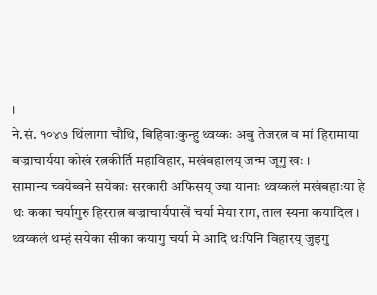।
ने.सं. १०४७ थिंलागा चौथि, बिहिवाःकुन्हु थ्वय्कः अबु तेजरत्न व मां हिरामाया बज्राचार्यया कोखं रत्नकीर्ति महाविहार, मखंबहालय् जन्म जूगु खः ।
सामान्य च्वयेब्वने सयेकाः सरकारी अफिसय् ज्या यानाः थ्वय्कलं मखंबहाःया हे थः कका चर्यागुरु हिररात्न बज्राचार्यपाखें चर्या मेया राग, ताल स्यना कयादिल । थ्वय्कलं थम्हं सयेका सीका कयागु चर्या मे आदि थःपिनि विहारय् जुइगु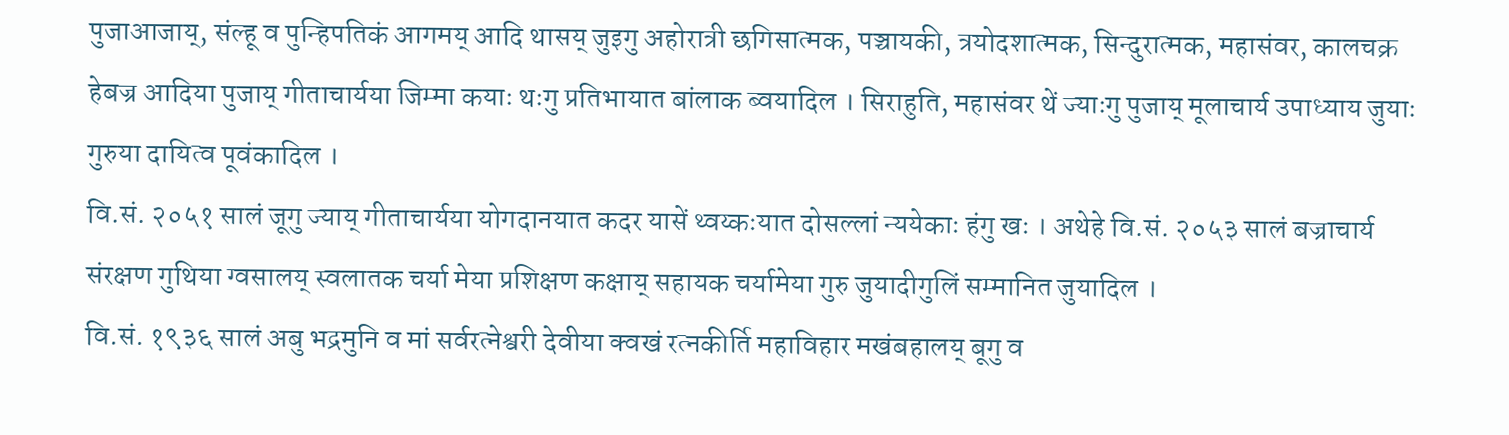पुजाआजाय्, संल्हू व पुन्हिपतिकं आगमय् आदि थासय् जुइगु अहोरात्री छगिसात्मक, पञ्चायकी, त्रयोदशात्मक, सिन्दुरात्मक, महासंवर, कालचक्र हेबज्र आदिया पुजाय् गीताचार्यया जिम्मा कयाः थःगु प्रतिभायात बांलाक ब्वयादिल । सिराहुति, महासंवर थें ज्याःगु पुजाय् मूलाचार्य उपाध्याय जुयाः गुरुया दायित्व पूवंकादिल ।
वि.सं. २०५१ सालं जूगु ज्याय् गीताचार्यया योगदानयात कदर यासें थ्वय्कःयात दोसल्लां न्ययेकाः हंगु खः । अथेहे वि.सं. २०५३ सालं बज्राचार्य संरक्षण गुथिया ग्वसालय् स्वलातक चर्या मेया प्रशिक्षण कक्षाय् सहायक चर्यामेया गुरु जुयादीगुलिं सम्मानित जुयादिल ।
वि.सं. १९३६ सालं अबु भद्रमुनि व मां सर्वरत्नेश्वरी देवीया क्वखं रत्नकीर्ति महाविहार मखंबहालय् बूगु व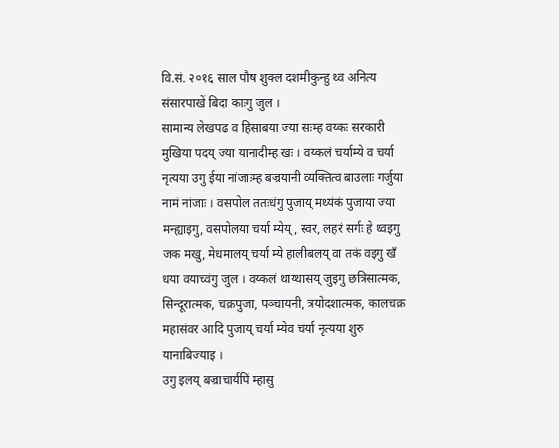वि.सं. २०१६ साल पौष शुक्ल दशमीकुन्हु थ्व अनित्य संसारपाखें बिदा काःगु जुल ।
सामान्य लेखपढ व हिसाबया ज्या सःम्ह वय्कः सरकारी मुखिया पदय् ज्या यानादीम्ह खः । वय्कलं चर्याम्ये व चर्या नृत्यया उगु ईया नांजाःम्ह बज्रयानी व्यक्तित्व बाउलाः गर्जुया नामं नांजाः । वसपोल ततःधंगु पुजाय् मथ्यंकं पुजाया ज्या मन्ह्याइगु, वसपोलया चर्या म्येय्, स्वर, लहरं सर्गः हे थ्वइगु जक मखु, मेधमालय् चर्या म्ये हालीबलय् वा तकं वइगु खँ धया वयाच्वंगु जुल । वय्कलं थाय्थासय् जुइगु छत्रिसात्मक, सिन्दूरात्मक, चक्रपुजा, पञ्चायनी, त्रयोदशात्मक, कालचक्र महासंवर आदि पुजाय् चर्या म्येव चर्या नृत्यया शुरु यानाबिज्याइ ।
उगु इलय् बज्राचार्यपिं म्हासु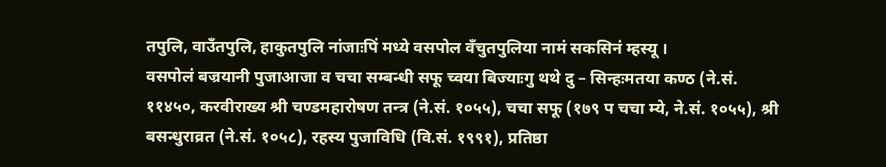तपुलि, वाउँतपुलि, हाकुतपुलि नांजाःपिं मध्ये वसपोल वँचुतपुलिया नामं सकसिनं म्हस्यू ।
वसपोलं बज्रयानी पुजाआजा व चचा सम्बन्धी सफू च्वया बिज्याःगु थथे दु – सिन्हःमतया कण्ठ (ने.सं. ११४५०, करवीराख्य श्री चण्डमहारोषण तन्त्र (ने.सं. १०५५), चचा सफू (१७९ प चचा म्ये, ने.सं. १०५५), श्री बसन्धुराव्रत (ने.सं. १०५८), रहस्य पुजाविधि (वि.सं. १९९१), प्रतिष्ठा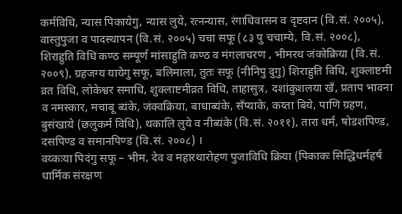कर्मविधि, न्यास पिकायेगु, न्यास लुये, रत्नन्यास, रंगाधिवासन व दृष्टदान (वि.सं. २००५), वास्तुपुजा व पादस्थापन (वि.सं. २००५) चचा सफू (८३ पु चचाम्ये, वि.सं. २००८), शिराहुति विधि कण्ठ सम्पूर्ण मांसाहुति कण्ठ व मंगलाचरण , भीमरथ जंकोक्रिया (वि.सं. २००९), ग्रहजग्य यायेगु सफू, बलिमाला, तुतः सफू (नीनिपु दुगु) शिराहुति विधि, शुक्लाष्टमी व्रत विधि, लोकेश्वर समाधि, शुक्लाष्टमीव्रत विधि, ताहासुत्र, दशांकुशलया खँ, प्रताप भावना व नमस्कार, मचाबू ब्यंके, जंक्वक्रिया, बाधाब्यंके, सँप्याके, कय्ता बिये, पाणि ग्रहण, बुसंखाये (छलुकर्म विधि), थकालि लुये व नीब्यंके (वि.सं. २०११), तारा धर्म, षोडशपिण्ड, दसपिण्ड व समानपिण्ड (वि.सं. २००८) ।
वय्कःया पिदंगु सफू – भीम, देव व महारथारोहण पुजाविधि क्रिया (पिकाकः सिद्धिधर्महर्ष धार्मिक संरक्षण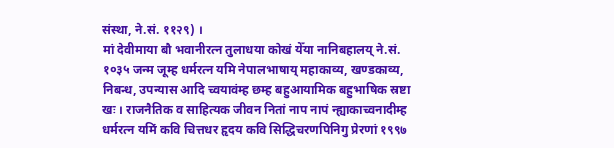संस्था, ने.सं. ११२९) ।
मां देवीमाया बौ भवानीरत्न तुलाधया कोखं येँया नानिबहालय् ने.सं. १०३५ जन्म जूम्ह धर्मरत्न यमि नेपालभाषाय् महाकाव्य, खण्डकाव्य, निबन्ध, उपन्यास आदि च्वयावंम्ह छम्ह बहुआयामिक बहुभाषिक स्रष्टा खः । राजनैतिक व साहित्यक जीवन नितां नाप नापं न्ह्याकाच्वनादीम्ह धर्मरत्न यमिं कवि चित्तधर हृदय कवि सिद्धिचरणपिनिगु प्रेरणां १९९७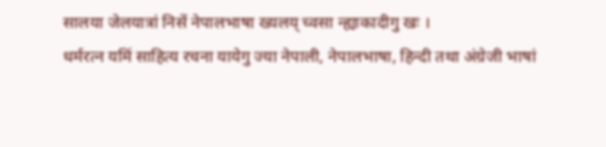सालया जेलयात्रां निसें नेपालभाषा ख्यलय् च्वसा न्ह्याकादीगु खः ।
धर्मरत्न यमिं साहित्य रचना यायेगु ज्या नेपाली, नेपालभाषा, हिन्दी तथा अंग्रेजी भाषां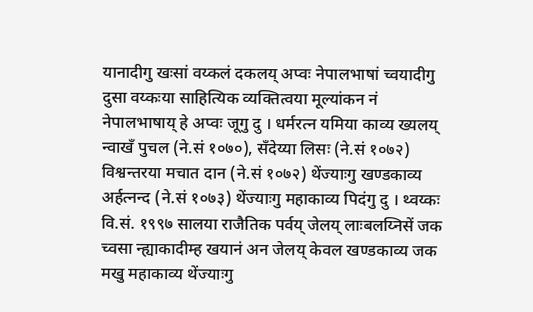यानादीगु खःसां वय्कलं दकलय् अप्वः नेपालभाषां च्वयादीगु दुसा वय्कःया साहित्यिक व्यक्तित्वया मूल्यांकन नं नेपालभाषाय् हे अप्वः जूगु दु । धर्मरत्न यमिया काव्य ख्यलय् न्वाखँ पुचल (ने.सं १०७०), सँदेय्या लिसः (ने.सं १०७२) विश्वन्तरया मचात दान (ने.सं १०७२) थेंज्याःगु खण्डकाव्य अर्हत्नन्द (ने.सं १०७३) थेंज्याःगु महाकाव्य पिदंगु दु । थ्वय्कः वि.सं. १९९७ सालया राजैतिक पर्वय् जेलय् लाःबलय्निसें जक च्वसा न्ह्याकादीम्ह खयानं अन जेलय् केवल खण्डकाव्य जक मखु महाकाव्य थेंज्याःगु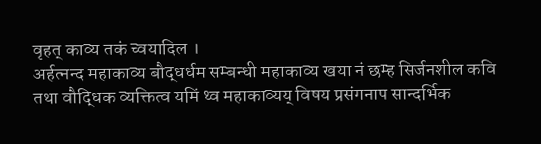वृहत् काव्य तकं च्वयादिल ।
अर्हत्नन्द महाकाव्य बौद्धर्धम सम्बन्धी महाकाव्य खया नं छम्ह सिर्जनशील कवि तथा वौद्धिक व्यक्तित्व यमिं थ्व महाकाव्यय् विषय प्रसंगनाप सान्दर्भिक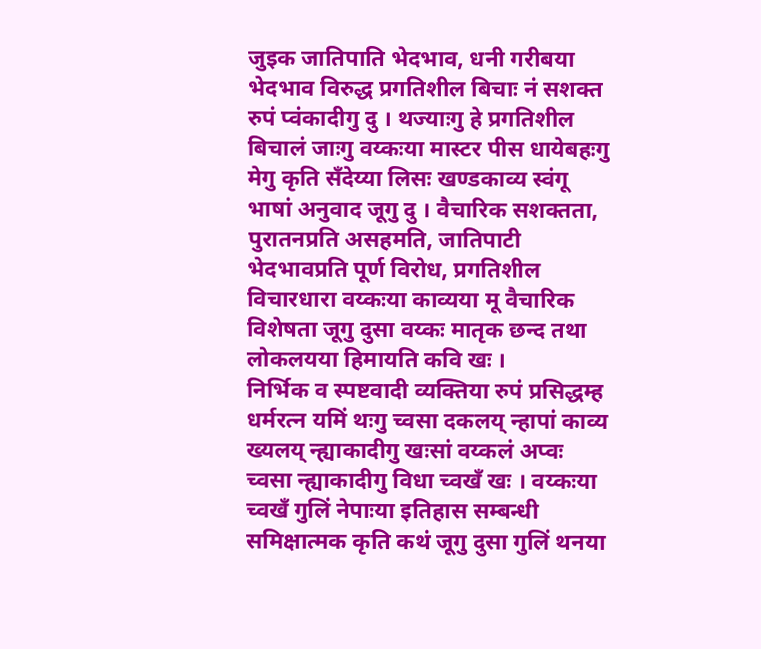जुइक जातिपाति भेदभाव, धनी गरीबया भेदभाव विरुद्ध प्रगतिशील बिचाः नं सशक्त रुपं प्वंकादीगु दु । थज्याःगु हे प्रगतिशील बिचालं जाःगु वय्कःया मास्टर पीस धायेबहःगु मेगु कृति सँदेय्या लिसः खण्डकाव्य स्वंगू भाषां अनुवाद जूगु दु । वैचारिक सशक्तता, पुरातनप्रति असहमति, जातिपाटी भेदभावप्रति पूर्ण विरोध, प्रगतिशील विचारधारा वय्कःया काव्यया मू वैचारिक विशेषता जूगु दुसा वय्कः मातृक छन्द तथा लोकलयया हिमायति कवि खः ।
निर्भिक व स्पष्टवादी व्यक्तिया रुपं प्रसिद्धम्ह धर्मरत्न यमिं थःगु च्वसा दकलय् न्हापां काव्य ख्यलय् न्ह्याकादीगु खःसां वय्कलं अप्वः च्वसा न्ह्याकादीगु विधा च्वखँ खः । वय्कःया च्वखँ गुलिं नेपाःया इतिहास सम्बन्धी समिक्षात्मक कृति कथं जूगु दुसा गुलिं थनया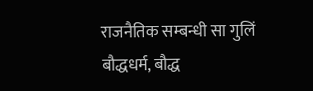राजनैतिक सम्बन्धी सा गुलिं बौद्धधर्म, बौद्ध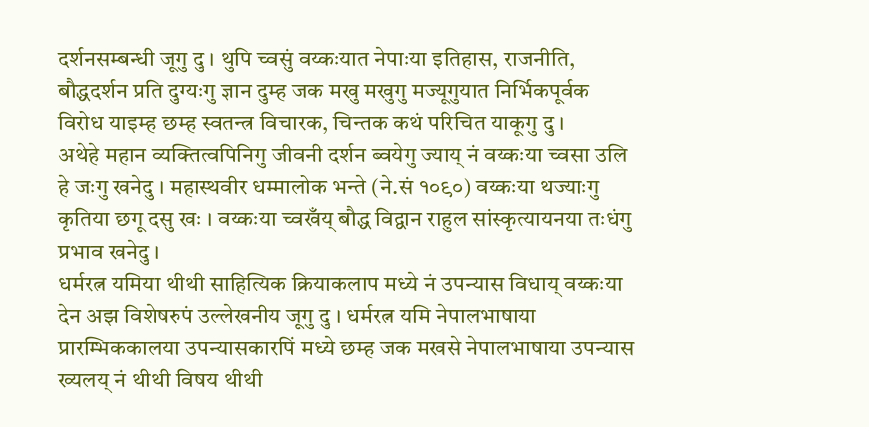दर्शनसम्बन्धी जूगु दु । थुपि च्वसुं वय्कःयात नेपाःया इतिहास, राजनीति, बौद्धदर्शन प्रति दुग्यःगु ज्ञान दुम्ह जक मखु मखुगु मज्यूगुयात निर्भिकपूर्वक विरोध याइम्ह छम्ह स्वतन्त्र विचारक, चिन्तक कथं परिचित याकूगु दु ।
अथेहे महान व्यक्तित्वपिनिगु जीवनी दर्शन ब्वयेगु ज्याय् नं वय्कःया च्वसा उलि हे जःगु खनेदु । महास्थवीर धम्मालोक भन्ते (ने.सं १०९०) वय्कःया थज्याःगु कृतिया छगू दसु खः । वय्कःया च्वखँय् बौद्ध विद्वान राहुल सांस्कृत्यायनया तःधंगु प्रभाव खनेदु ।
धर्मरत्न यमिया थीथी साहित्यिक क्रियाकलाप मध्ये नं उपन्यास विधाय् वय्कःया देन अझ विशेषरुपं उल्लेखनीय जूगु दु । धर्मरत्न यमि नेपालभाषाया प्रारम्भिककालया उपन्यासकारपिं मध्ये छम्ह जक मखसे नेपालभाषाया उपन्यास ख्यलय् नं थीथी विषय थीथी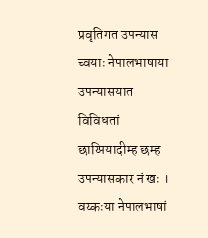प्रवृतिगत उपन्यास च्वयाः नेपालभाषाया उपन्यासयात विविधतां छाय्पियादीम्ह छम्ह उपन्यासकार नं खः ।
वय्कःया नेपालभाषां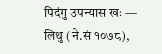पिदंगु उपन्यास खः — लिथु (ने.सं १०७८),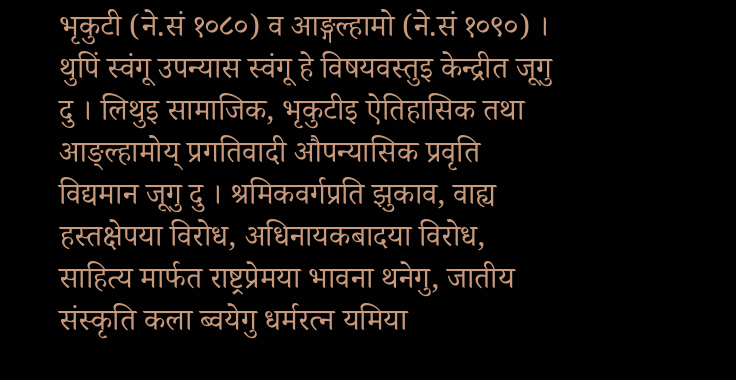भृकुटी (ने.सं १०८०) व आङ्गल्हामो (ने.सं १०९०) । थुपिं स्वंगू उपन्यास स्वंगू हे विषयवस्तुइ केन्द्रीत जूगु दु । लिथुइ सामाजिक, भृकुटीइ ऐतिहासिक तथा आङ्ल्हामोय् प्रगतिवादी औपन्यासिक प्रवृति विद्यमान जूगु दु । श्रमिकवर्गप्रति झुकाव, वाह्य हस्तक्षेपया विरोध, अधिनायकबादया विरोध, साहित्य मार्फत राष्ट्रप्रेमया भावना थनेगु, जातीय संस्कृति कला ब्वयेगु धर्मरत्न यमिया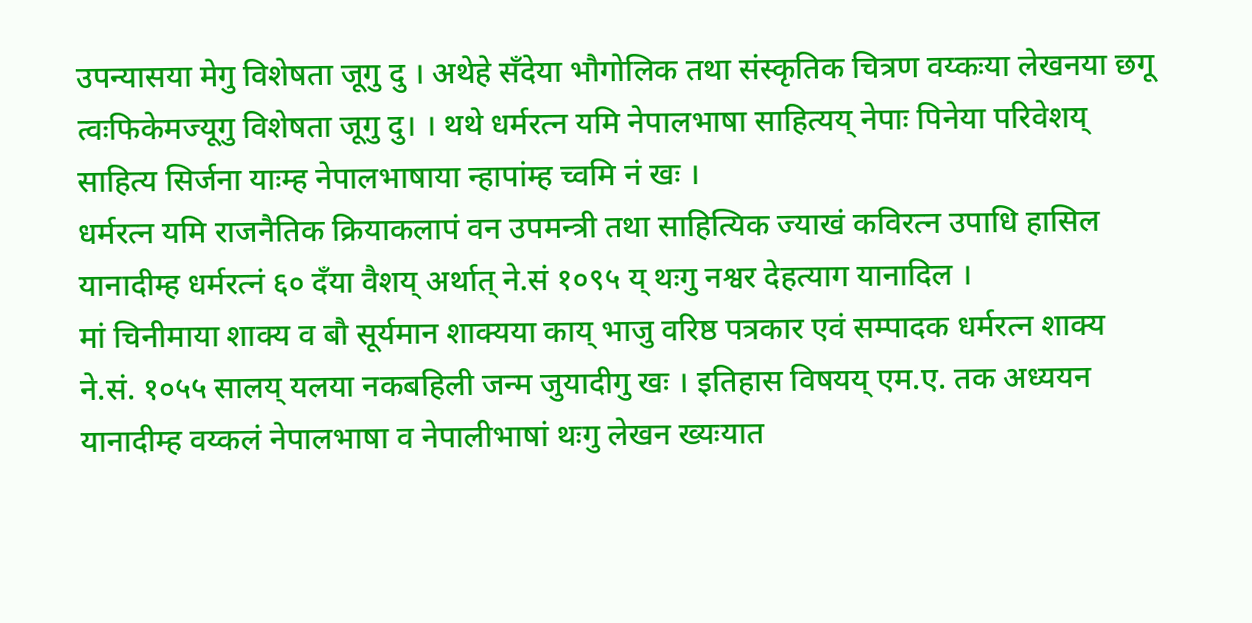उपन्यासया मेगु विशेषता जूगु दु । अथेहे सँदेया भौगोलिक तथा संस्कृतिक चित्रण वय्कःया लेखनया छगू त्वःफिकेमज्यूगु विशेषता जूगु दु। । थथे धर्मरत्न यमि नेपालभाषा साहित्यय् नेपाः पिनेया परिवेशय् साहित्य सिर्जना याःम्ह नेपालभाषाया न्हापांम्ह च्वमि नं खः ।
धर्मरत्न यमि राजनैतिक क्रियाकलापं वन उपमन्त्री तथा साहित्यिक ज्याखं कविरत्न उपाधि हासिल यानादीम्ह धर्मरत्नं ६० दँया वैशय् अर्थात् ने.सं १०९५ य् थःगु नश्वर देहत्याग यानादिल ।
मां चिनीमाया शाक्य व बौ सूर्यमान शाक्यया काय् भाजु वरिष्ठ पत्रकार एवं सम्पादक धर्मरत्न शाक्य ने.सं. १०५५ सालय् यलया नकबहिली जन्म जुयादीगु खः । इतिहास विषयय् एम.ए. तक अध्ययन यानादीम्ह वय्कलं नेपालभाषा व नेपालीभाषां थःगु लेखन ख्यःयात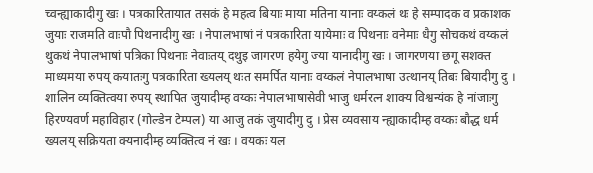च्वन्ह्याकादीगु खः । पत्रकारितायात तसकं हे महत्व बियाः माया मतिना यानाः वय्कलं थः हे सम्पादक व प्रकाशक जुयाः राजमति वाःपौ पिथनादीगु खः । नेपालभाषां नं पत्रकारिता यायेमाः व पिथनाः वनेमाः धैगु सोचकथं वय्कलं थुकथं नेपालभाषां पत्रिका पिथनाः नेवाःतय् दथुइ जागरण हयेगु ज्या यानादीगु खः । जागरणया छगू सशक्त माध्यमया रुपय् कयातःगु पत्रकारिता ख्यलय् थःत समर्पित यानाः वय्कलं नेपालभाषा उत्थानय् तिबः बियादीगु दु ।
शालिन व्यक्तित्वया रुपय् स्थापित जुयादीम्ह वय्कः नेपालभाषासेवी भाजु धर्मरत्न शाक्य विश्वन्यंक हे नांजाःगु हिरण्यवर्ण महाविहार (गोल्डेन टेम्पल) या आजु तकं जुयादीगु दु । प्रेस व्यवसाय न्ह्याकादीम्ह वय्कः बौद्ध धर्म ख्यलय् सक्रियता क्यनादीम्ह व्यक्तित्व नं खः । वयकः यल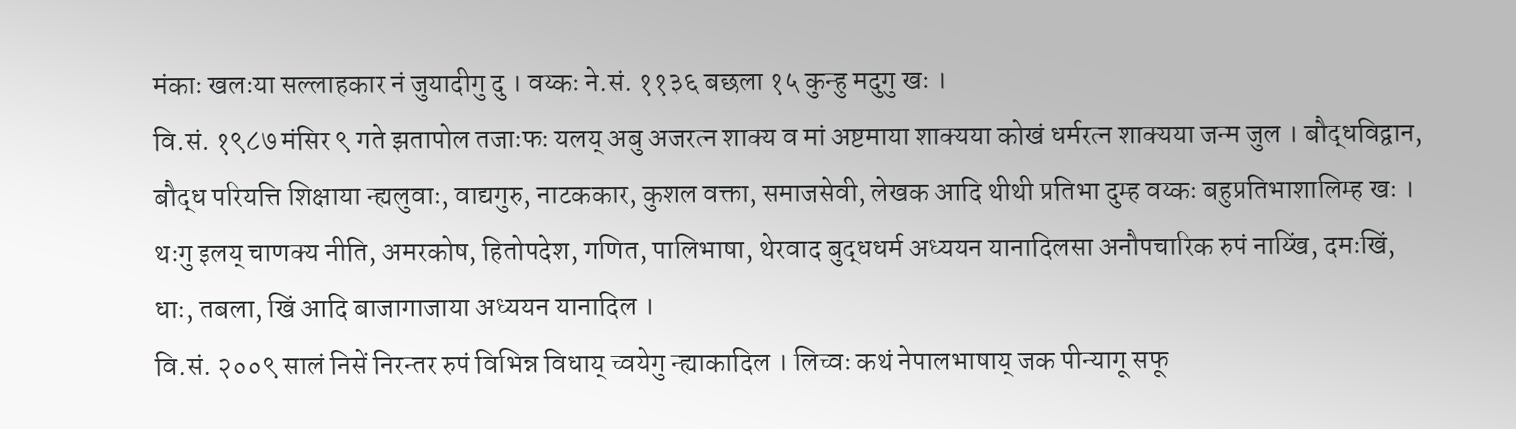मंकाः खलःया सल्लाहकार नं जुयादीगु दु । वय्कः ने.सं. ११३६ बछला १५ कुन्हु मदुगु खः ।
वि.सं. १९८७ मंसिर ९ गते झतापोल तजाःफः यलय् अबु अजरत्न शाक्य व मां अष्टमाया शाक्यया कोखं धर्मरत्न शाक्यया जन्म जुल । बौद्धविद्वान, बौद्ध परियत्ति शिक्षाया न्ह्यलुवाः, वाद्यगुरु, नाटककार, कुशल वक्ता, समाजसेवी, लेखक आदि थीथी प्रतिभा दुम्ह वय्कः बहुप्रतिभाशालिम्ह खः । थःगु इलय् चाणक्य नीति, अमरकोष, हितोपदेश, गणित, पालिभाषा, थेरवाद बुद्धधर्म अध्ययन यानादिलसा अनौपचारिक रुपं नाय्खिं, दमःखिं, धाः, तबला, खिं आदि बाजागाजाया अध्ययन यानादिल ।
वि.सं. २००९ सालं निसें निरन्तर रुपं विभिन्न विधाय् च्वयेगु न्ह्याकादिल । लिच्वः कथं नेपालभाषाय् जक पीन्यागू सफू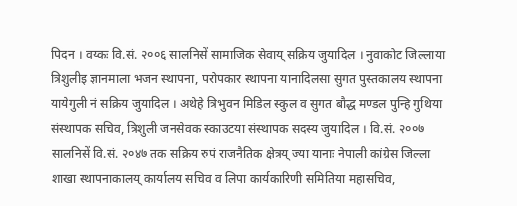पिदन । वय्कः वि.सं. २००६ सालनिसें सामाजिक सेवाय् सक्रिय जुयादिल । नुवाकोट जिल्लाया त्रिशुलीइ ज्ञानमाला भजन स्थापना, परोपकार स्थापना यानादिलसा सुगत पुस्तकालय स्थापना यायेगुली नं सक्रिय जुयादिल । अथेहे त्रिभुवन मिडिल स्कुल व सुगत बौद्ध मण्डल पुन्हि गुथिया संस्थापक सचिव, त्रिशुली जनसेवक स्काउटया संस्थापक सदस्य जुयादिल । वि.सं. २००७ सालनिसें वि.सं. २०४७ तक सक्रिय रुपं राजनैतिक क्षेत्रय् ज्या यानाः नेपाली कांग्रेस जिल्ला शाखा स्थापनाकालय् कार्यालय सचिव व लिपा कार्यकारिणी समितिया महासचिव,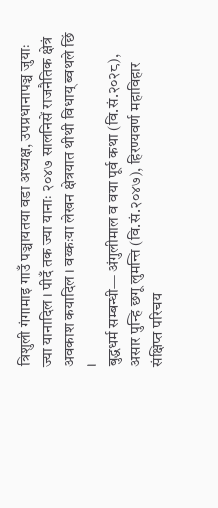त्रिशुली गंगामाइ गाउँ पञ्चायतया वडा अध्यक्ष, उपप्रधानापञ्च जुयाः ज्या यानादिल । पीदँ तक ज्या यानाः २०४७ सालनिसें राजनैतिक क्षेत्रं अवकाश कयादिल । वय्कःया लेखन क्षेत्रयात थीथी विधाय् ब्वथले छिं ।
बुद्धधर्म सम्बन्धी— अंगुलीमाल व वया पूर्व कथा (वि.सं.२०२८), असार पुन्हि छगू लुमन्ति (वि.सं.२०४७), हिरण्यवर्ण महाविहार संक्षिप्त परिचय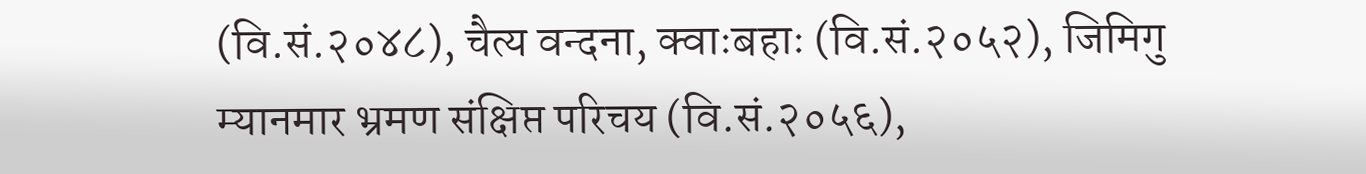(वि.सं.२०४८), चैत्य वन्दना, क्वाःबहाः (वि.सं.२०५२), जिमिगु म्यानमार भ्रमण संक्षिप्त परिचय (वि.सं.२०५६),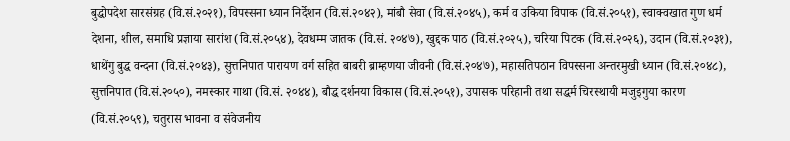बुद्धोपदेश सारसंग्रह (वि.सं.२०२१), विपस्सना ध्यान निर्देशन (वि.सं.२०४२), मांबौ सेवा (वि.सं.२०४५), कर्म व उकिया विपाक (वि.सं.२०५१), स्वाक्वखात गुण धर्म देशना, शील, समाधि प्रज्ञाया सारांश (वि.सं.२०५४), देवधम्म जातक (वि.सं. २०४७), खुद्दक पाठ (वि.सं.२०२५), चरिया पिटक (वि.सं.२०२६), उदान (वि.सं.२०३१), धाथेंगु बुद्ध वन्दना (वि.सं.२०४३), सुत्तनिपात पारायण वर्ग सहित बाबरी ब्राम्हणया जीवनी (वि.सं.२०४७), महासतिपठान विपस्सना अन्तरमुखी ध्यान (वि.सं.२०४८), सुत्तनिपात (वि.सं.२०५०), नमस्कार गाथा (वि.सं. २०४४), बौद्ध दर्शनया विकास (वि.सं.२०५१), उपासक परिहानी तथा सद्धर्म चिरस्थायी मजुइगुया कारण (वि.सं.२०५९), चतुरास भावना व संवेजनीय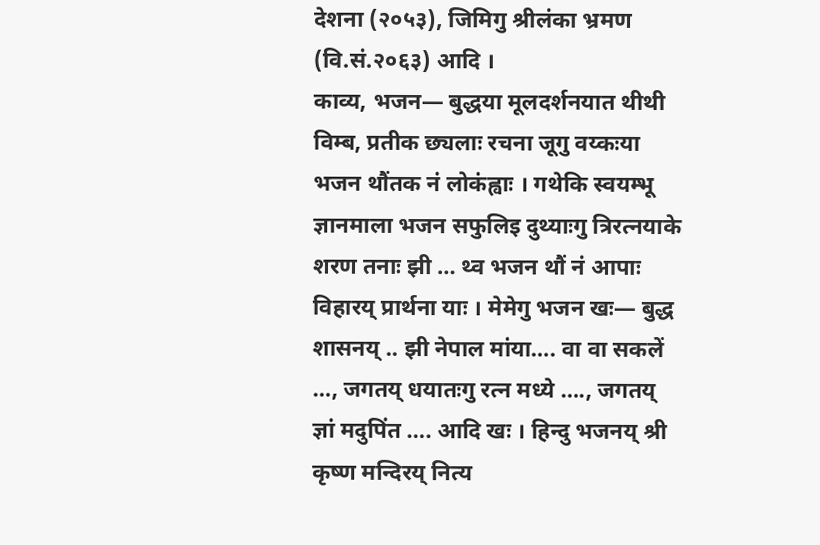देशना (२०५३), जिमिगु श्रीलंका भ्रमण (वि.सं.२०६३) आदि ।
काव्य, भजन— बुद्धया मूलदर्शनयात थीथी विम्ब, प्रतीक छ्यलाः रचना जूगु वय्कःया भजन थौंतक नं लोकंह्वाः । गथेकि स्वयम्भू ज्ञानमाला भजन सफुलिइ दुथ्याःगु त्रिरत्नयाके शरण तनाः झी … थ्व भजन थौं नं आपाः विहारय् प्रार्थना याः । मेमेगु भजन खः— बुद्ध शासनय् .. झी नेपाल मांया…. वा वा सकलें …, जगतय् धयातःगु रत्न मध्ये …., जगतय् ज्ञां मदुपिंत …. आदि खः । हिन्दु भजनय् श्री कृष्ण मन्दिरय् नित्य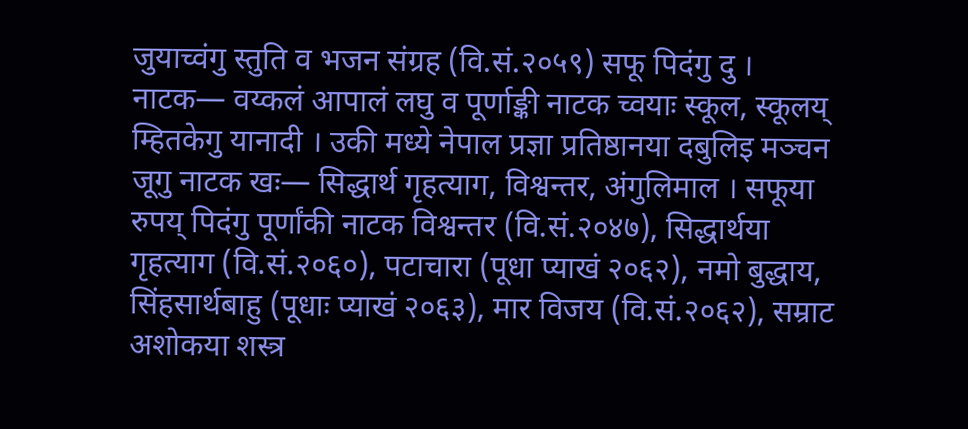जुयाच्वंगु स्तुति व भजन संग्रह (वि.सं.२०५९) सफू पिदंगु दु ।
नाटक— वय्कलं आपालं लघु व पूर्णाङ्की नाटक च्वयाः स्कूल, स्कूलय् म्हितकेगु यानादी । उकी मध्ये नेपाल प्रज्ञा प्रतिष्ठानया दबुलिइ मञ्चन जूगु नाटक खः— सिद्धार्थ गृहत्याग, विश्वन्तर, अंगुलिमाल । सफूया रुपय् पिदंगु पूर्णांकी नाटक विश्वन्तर (वि.सं.२०४७), सिद्धार्थया गृहत्याग (वि.सं.२०६०), पटाचारा (पूधा प्याखं २०६२), नमो बुद्धाय, सिंहसार्थबाहु (पूधाः प्याखं २०६३), मार विजय (वि.सं.२०६२), सम्राट अशोकया शस्त्र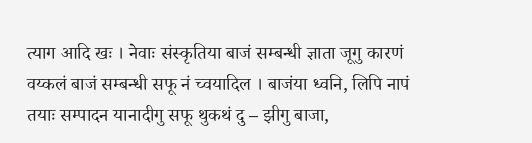त्याग आदि खः । नेवाः संस्कृतिया बाजं सम्बन्धी ज्ञाता जूगु कारणं वय्कलं बाजं सम्बन्धी सफू नं च्वयादिल । बाजंया ध्वनि, लिपि नापं तयाः सम्पादन यानादीगु सफू थुकथं दु – झीगु बाजा,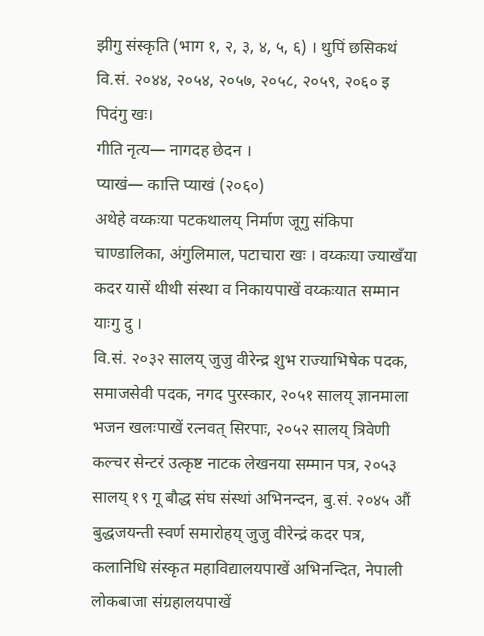झीगु संस्कृति (भाग १, २, ३, ४, ५, ६) । थुपिं छसिकथं वि.सं. २०४४, २०५४, २०५७, २०५८, २०५९, २०६० इ पिदंगु खः।
गीति नृत्य— नागदह छेदन ।
प्याखं— कात्ति प्याखं (२०६०)
अथेहे वय्कःया पटकथालय् निर्माण जूगु संकिपा चाण्डालिका, अंगुलिमाल, पटाचारा खः । वय्कःया ज्याखँया कदर यासें थीथी संस्था व निकायपाखें वय्कःयात सम्मान याःगु दु ।
वि.सं. २०३२ सालय् जुजु वीरेन्द्र शुभ राज्याभिषेक पदक, समाजसेवी पदक, नगद पुरस्कार, २०५१ सालय् ज्ञानमाला भजन खलःपाखें रत्नवत् सिरपाः, २०५२ सालय् त्रिवेणी कल्चर सेन्टरं उत्कृष्ट नाटक लेखनया सम्मान पत्र, २०५३ सालय् १९ गू बौद्ध संघ संस्थां अभिनन्दन, बु.सं. २०४५ औं बुद्धजयन्ती स्वर्ण समारोहय् जुजु वीरेन्द्रं कदर पत्र, कलानिधि संस्कृत महाविद्यालयपाखें अभिनन्दित, नेपाली लोकबाजा संग्रहालयपाखें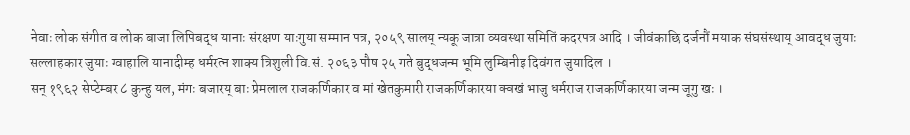नेवाः लोक संगीत व लोक बाजा लिपिबद्ध यानाः संरक्षण याःगुया सम्मान पत्र, २०५९ सालय् न्यकू जात्रा व्यवस्था समितिं कदरपत्र आदि । जीवंकाछि दर्जनौं मयाक संघसंस्थाय् आवद्ध जुयाः सल्लाहकार जुयाः ग्वाहालि यानादीम्ह धर्मरत्न शाक्य त्रिशुली वि.सं. २०६३ पौष २५ गते बुद्धजन्म भूमि लुम्बिनीइ दिवंगत जुयादिल ।
सन् १९६२ सेप्टेम्बर ८ कुन्हु यल, मंगः बजारय् बाः प्रेमलाल राजकर्णिकार व मां खेतकुमारी राजकर्णिकारया क्वखं भाजु धर्मराज राजकर्णिकारया जन्म जूगु खः ।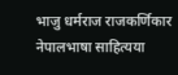भाजु धर्मराज राजकर्णिकार नेपालभाषा साहित्यया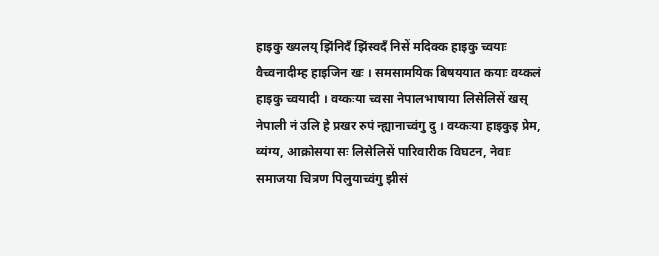हाइकु ख्यलय् झिंनिदँ झिंस्वदँ निसें मदिक्क हाइकु च्वयाः वैच्वनादीम्ह हाइजिन खः । समसामयिक बिषययात कयाः वय्कलं हाइकु च्वयादी । वय्कःया च्वसा नेपालभाषाया लिसेलिसें खस् नेपाली नं उलि हे प्रखर रुपं न्ह्यानाच्वंगु दु । वय्कःया हाइकुइ प्रेम, व्यंग्य, आक्रोसया सः लिसेलिसें पारिवारीक विघटन, नेवाः समाजया चित्रण पिलुयाच्वंगु झीसं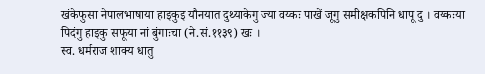खंकेफुसा नेपालभाषाया हाइकुइ यौनयात दुथ्याकेगु ज्या वय्कः पाखें जूगु समीक्षकपिनि धापू दु । वय्कःया पिदंगु हाइकु सफूया नां बुंगाःचा (ने.सं.११३९) खः ।
स्व. धर्मराज शाक्य धातु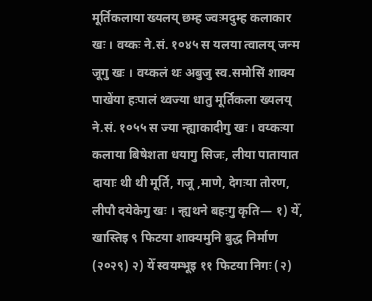मूर्तिकलाया ख्यलय् छम्ह ज्वःमदुम्ह कलाकार खः । वय्कः ने.सं. १०४५ स यलया त्वालय् जन्म जूगु खः । वय्कलं थः अबुजु स्व.समोसिं शाक्य पाखेंया हःपालं थ्वज्या धातु मूर्तिकला ख्यलय् ने.सं. १०५५ स ज्या न्ह्याकादीगु खः । वय्कःया कलाया बिषेशता धयागु सिजः, लीया पातायात दायाः थी थी मूर्ति, गजू ,माणे, देगःया तोरण, लीपौ दयेकेगु खः । न्ह्यथने बहःगु कृति— १) येँ, खास्तिइ ९ फिटया शाक्यमुनि बुद्ध निर्माण (२०२९) २) येँ स्वयम्भूइ ११ फिटया निगः (२)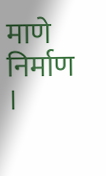माणे निर्माण ।